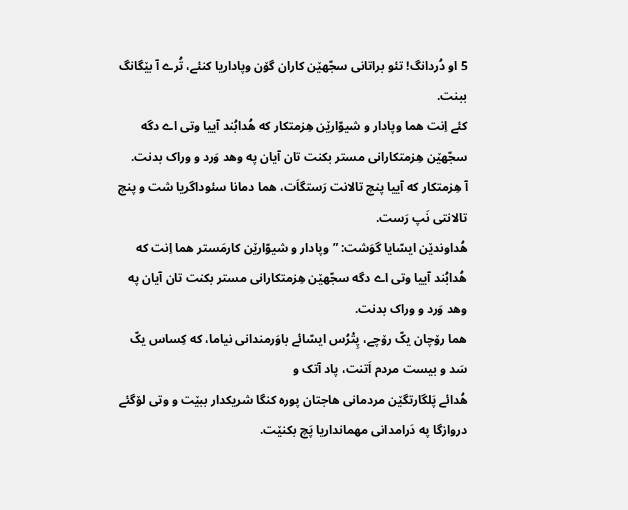5 او دُردانگ! تئو براتانی سجّهێن کاران گۆن وپاداریا کنئے، تُرے آ بێگانگ ببنت.
کئے اِنت هما وپادار و شیوّارێن هِزمتکار که هُدابُند آییا وتی اے دگه سجّهێن هِزمتکارانی مستر بکنت تان آیان په وهد وَرد و وراک بدنت.
آ هِزمتکار که آییا پنچ تالانت رَستگاَت، هما دمانا سئوداگریا شت و پنچ تالانتی نَپ رَست.
هُداوندێن ایسّایا گوَشت: ”وپادار و شیوّارێن کارمَستر هما اِنت که هُدابُند آییا وتی اے دگه سجّهێن هِزمتکارانی مستر بکنت تان آیان په وهد وَرد و وراک بدنت.
هما رۆچان یکّ رۆچے، پِتْرُس ایسّائے باوَرمندانی نیاما، که کِساس یکّ سَد و بیست مردم اَتنت، پاد آتک و
هُدائے پَلگارتگێن مردمانی هاجتان پوره کنگا شریکدار ببێت و وتی لۆگئے دروازگا په دَرامدانی مهمانداریا پَچ بکنێت.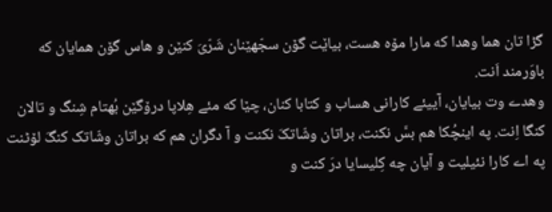گڑا تان هما وهدا که مارا مۆه هست، بیاێت گۆن سجّهێنان شَرّیَ کنێن و هاس گۆن همایان که باوَرمند اَنت.
وهدے وت بیایان، آییئے کارانی هساب و کتابا کنان، چێا که مئے هِلاپا درۆگێن بُهتام شِنگ و تالان کنگا اِنت. په اینچُکا هم بسَّ نکنت، براتان وشّاتکَ نکنت و آ دگران هم که براتان وشّاتک کنگَ لۆٹنت په اے کارا نئیلیت و آیان چه کِلیسایا درَ کنت و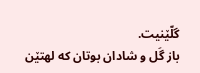گلّێنیت.
باز گَل و شادان بوتان که لهتێن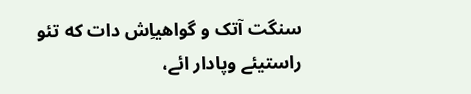سنگت آتک و گواهیاِش دات که تئو راستیئے وپادار ائے،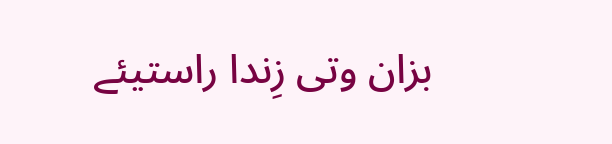بزان وتی زِندا راستیئے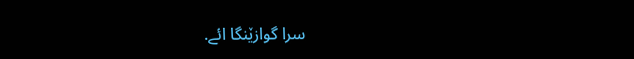سرا گوازێنگا ائے.